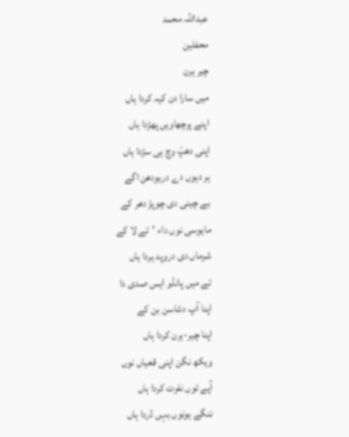عبداللہ محمد
محفلین
چیر ہرن
میں سارا دن کیہ کردا ہاں
اپنے پرچھاویں پھڑدا ہاں
اپنی دھپّ وچ ہی سڑدا ہاں
ہر دہوں دے دریودھن اگے
بے چینی دی چوپڑ دھر کے
مایوسی نوں داء 'تے لا کے
شرماں دی دروپد ہردا ہاں
تے میں پانڈو ایس صدی دا
اپنا آپ دشاسن بن کے
اپنا چیر-ہرن کردا ہاں
ویکھ نگن اپنی قعیاں نوں
آپے توں نفرت کردا ہاں
ننگے ہونوں بہں ڈردا ہاں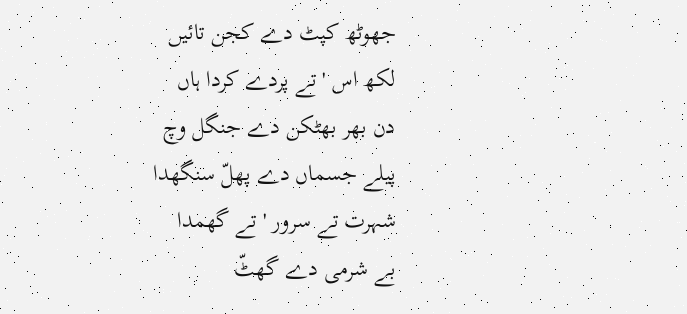جھوٹھ کپٹ دے کجن تائیں
لکھ اس 'تے پردے کردا ہاں
دن بھر بھٹکن دے جنگل وچ
پیلے جسماں دے پھلّ سنگھدا
شہرت تے سرور 'تے گھمدا
بے شرمی دے گھٹّ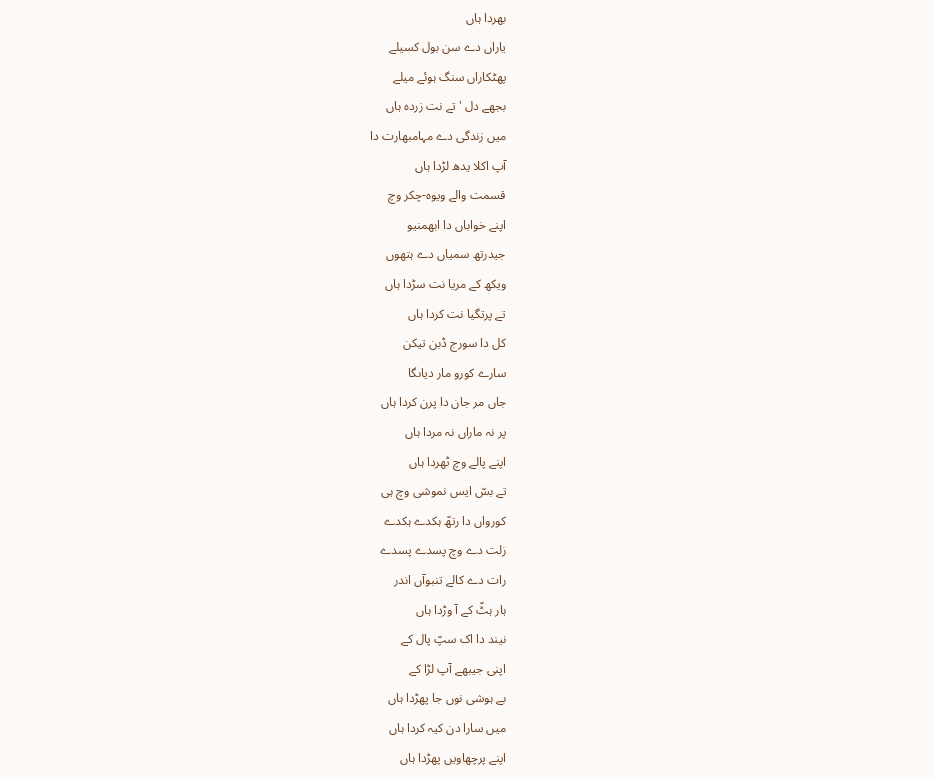بھردا ہاں
یاراں دے سن بول کسیلے
پھٹکاراں سنگ ہوئے میلے
بجھے دل 'تے نت زردہ ہاں
میں زندگی دے مہامبھارت دا
آپ اکلا یدھ لڑدا ہاں
قسمت والے ویوہ-چکر وچ
اپنے خواباں دا ابھمنیو
جیدرتھ سمیاں دے ہتھوں
ویکھ کے مریا نت سڑدا ہاں
تے پرتگیا نت کردا ہاں
کل دا سورج ڈبن تیکن
سارے کورو مار دیاںگا
جاں مر جان دا پرن کردا ہاں
پر نہ ماراں نہ مردا ہاں
اپنے پالے وچ ٹھردا ہاں
تے بسّ ایس نموشی وچ ہی
کورواں دا رتھّ ہکدے ہکدے
زلت دے وچ پسدے پسدے
رات دے کالے تنبوآں اندر
ہار ہٹّ کے آ وڑدا ہاں
نیند دا اک سپّ پال کے
اپنی جیبھے آپ لڑا کے
بے ہوشی نوں جا پھڑدا ہاں
میں سارا دن کیہ کردا ہاں
اپنے پرچھاویں پھڑدا ہاں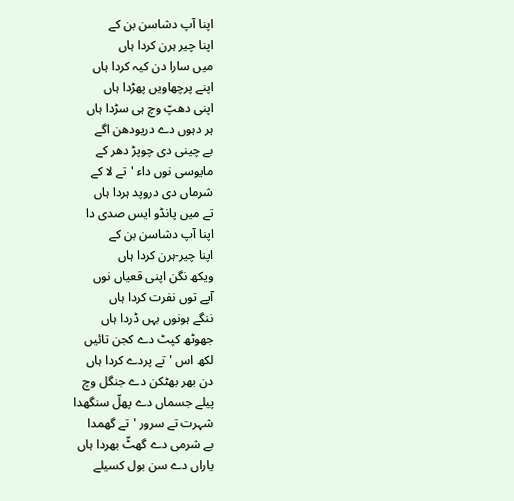اپنا آپ دشاسن بن کے
اپنا چیر ہرن کردا ہاں
میں سارا دن کیہ کردا ہاں
اپنے پرچھاویں پھڑدا ہاں
اپنی دھپّ وچ ہی سڑدا ہاں
ہر دہوں دے دریودھن اگے
بے چینی دی چوپڑ دھر کے
مایوسی نوں داء 'تے لا کے
شرماں دی دروپد ہردا ہاں
تے میں پانڈو ایس صدی دا
اپنا آپ دشاسن بن کے
اپنا چیر-ہرن کردا ہاں
ویکھ نگن اپنی قعیاں نوں
آپے توں نفرت کردا ہاں
ننگے ہونوں بہں ڈردا ہاں
جھوٹھ کپٹ دے کجن تائیں
لکھ اس 'تے پردے کردا ہاں
دن بھر بھٹکن دے جنگل وچ
پیلے جسماں دے پھلّ سنگھدا
شہرت تے سرور 'تے گھمدا
بے شرمی دے گھٹّ بھردا ہاں
یاراں دے سن بول کسیلے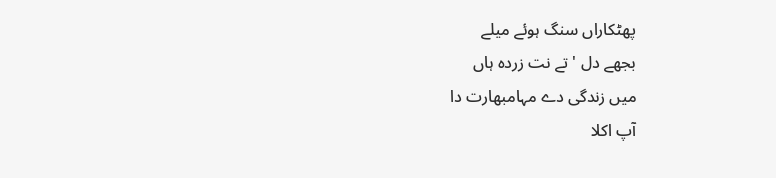پھٹکاراں سنگ ہوئے میلے
بجھے دل 'تے نت زردہ ہاں
میں زندگی دے مہامبھارت دا
آپ اکلا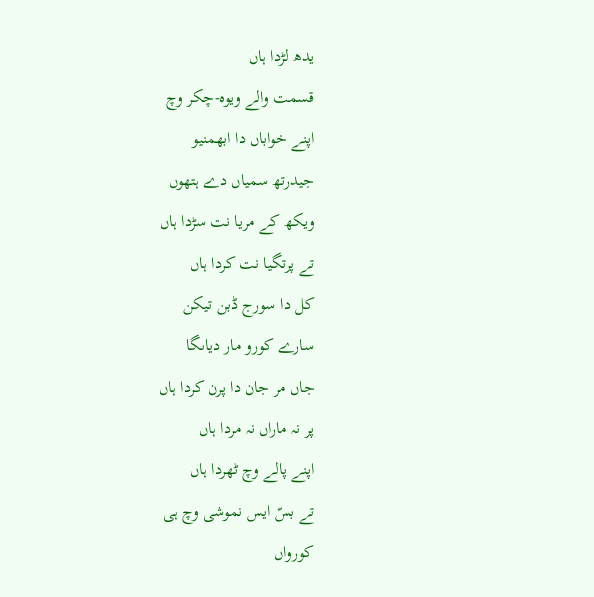یدھ لڑدا ہاں
قسمت والے ویوہ-چکر وچ
اپنے خواباں دا ابھمنیو
جیدرتھ سمیاں دے ہتھوں
ویکھ کے مریا نت سڑدا ہاں
تے پرتگیا نت کردا ہاں
کل دا سورج ڈبن تیکن
سارے کورو مار دیاںگا
جاں مر جان دا پرن کردا ہاں
پر نہ ماراں نہ مردا ہاں
اپنے پالے وچ ٹھردا ہاں
تے بسّ ایس نموشی وچ ہی
کورواں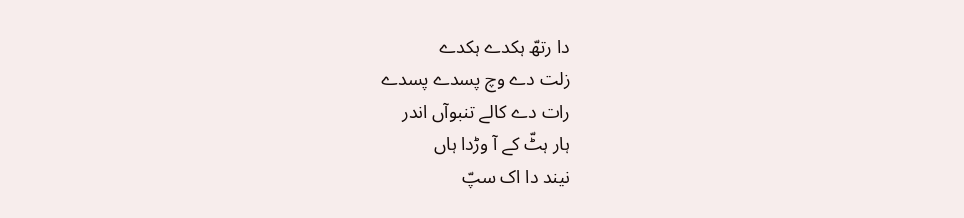دا رتھّ ہکدے ہکدے
زلت دے وچ پسدے پسدے
رات دے کالے تنبوآں اندر
ہار ہٹّ کے آ وڑدا ہاں
نیند دا اک سپّ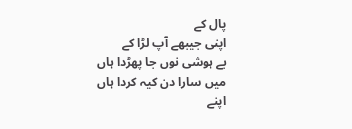پال کے
اپنی جیبھے آپ لڑا کے
بے ہوشی نوں جا پھڑدا ہاں
میں سارا دن کیہ کردا ہاں
اپنے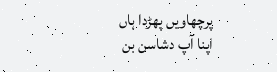پرچھاویں پھڑدا ہاں
اپنا آپ دشاسن بن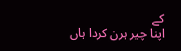کے
اپنا چیر ہرن کردا ہاں